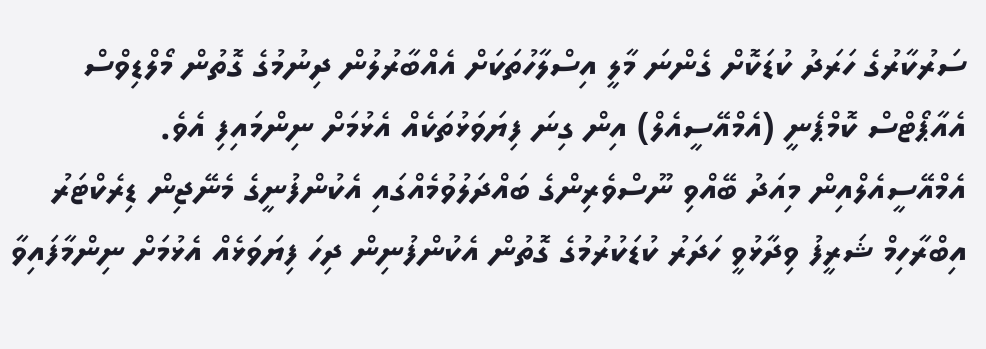ސަރުކާރުގެ ހަރަދު ކުޑަކޮށް ގެންނަ މާލީ އިސްލާހުތަކަށް އެއްބާރުލުން ދިނުމުގެ ގޮތުން މޯލްޑިވްސް އެއާޕޯޓްސް ކޮމްޕެނީ (އެމްއޭސީއެލް) އިން ގިނަ ފިޔަވަޅުތަކެއް އެޅުމަށް ނިންމައިފި އެވެ.
އެމްއޭސީއެލްއިން މިއަދު ބޭއްވި ނޫސްވެރިންގެ ބައްދަލުވުމެއްގައި އެކުންފުނީގެ މެނޭޖިން ޑިރެކްޓަރު އިބްރާހިމް ޝަރީފު ވިދާޅުވީ ހަދަރު ކުޑަކުރުމުގެ ގޮތުން އެކުންފުނިން ދިހަ ފިޔަވަޅެއް އެޅުމަށް ނިންމާފައިވާ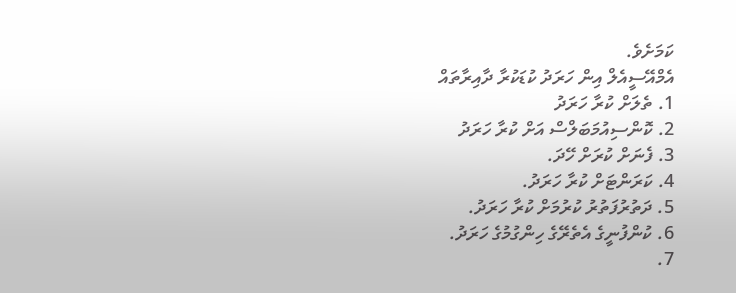ކަމަށެވެ.
އެމްއޭސީއެލް އިން ހަރަދު ކުޑަކުރާ ދާއިރާތައް
1. ތެލަށް ކުރާ ހަރަދު
2. ކޮންސިއުމަބަލްސް އަށް ކުރާ ހަރަދު
3. ފެނަށް ކުރަށް ހޭދަ.
4. ކަރަންޓަށް ކުރާ ހަރަދު.
5. ދަތުރުފަތުރު ކުރުމަށް ކުރާ ހަރަދު.
6. ކުންފުނީގެ އެތެރޭގެ ހިންގުމުގެ ހަރަދު.
7.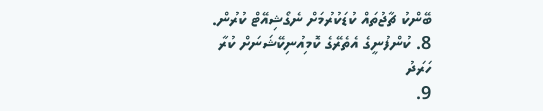ބޭންކު ޗާޖުތައް ކުޑަކުރުމަށް ނެގޯޝިއޭޓް ކުރުން.
8. ކުންފުނީގެ އެތެރޭގެ ކޮމިއުނިކޭޝަނަށް ކުރާ ހަރަދު
9.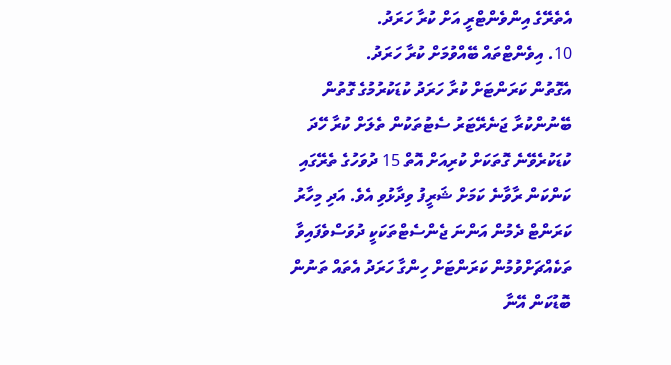އެތެރޭގެ އިންވެންޓްރީ އަށް ކުރާ ހަރަދު.
10. އިވެންޓްތައް ބޭއްވުމަށް ކުރާ ހަރަދު.
އެގޮތުން ކަރަންޓަށް ކުރާ ހަރަދު ކުޑަކުރުމުގެ ގޮތުން ބޭނުންކުރާ ޖަނެރޭޓަރު ސެޓުތަކުން ތެލަށް ކުރާ ހޭދަ ކުޑަކުރެވޭނެ ގޮތަކަށް ކުރިއަށް އޮތް 15 ދުވަހުގެ ތެރޭގައި ކަންކަން ރާވާނެ ކަމަށް ޝަރީފު ވިދާޅުވި އެވެ. އަދި މިހާރު ކަރަންޓް ދެމުން އަންނަ ޖެންސެޓްތަކަކީ ދުވަސްވެފައިވާ ތަކެއްޗަށްވުމުން ކަރަންޓަށް ހިންގާ ހަރަދު އެތައް ތަނުން ބޮޑުކަން އޭނާ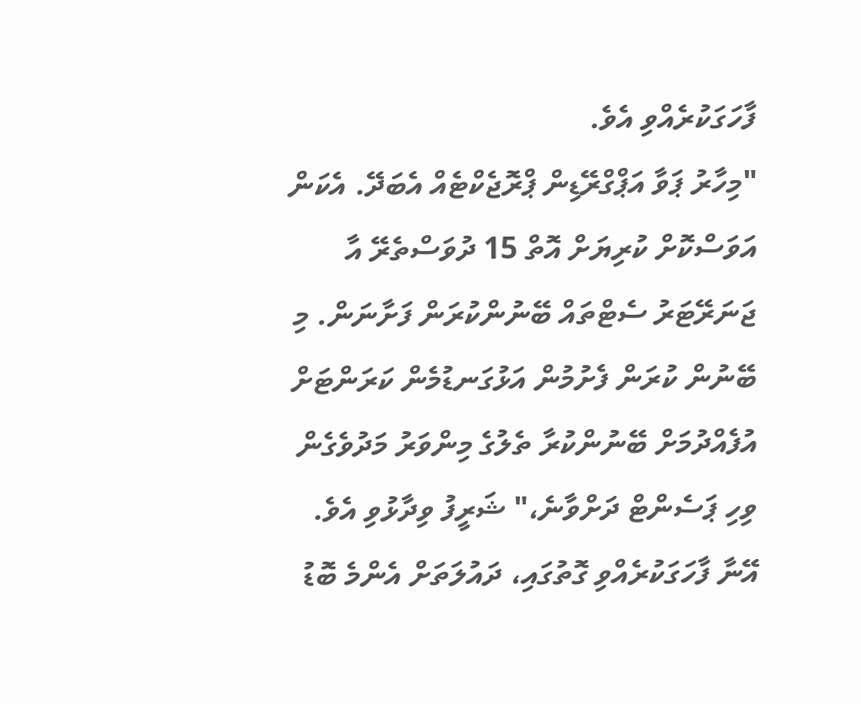ފާހަގަކުރެއްވި އެވެ.
"މިހާރު ޕަވާ އަޕްގްރޭޑިން ޕްރޮޖެކްޓެއް އެބަދޭ. އެކަން އަވަސްކޮށް ކުރިޔަށް އޮތް 15 ދުވަސްތެރޭ އާ ޖަނަރޭޓަރު ސެޓްތައް ބޭނުންކުރަން ފަށާނަން. މި ބޭނުން ކުރަން ފެށުމުން އަޅުގަނޑުމެން ކަރަންޓަށް އުފެއްދުމަށް ބޭނުންކުރާ ތެލުގެ މިންވަރު މަދުވެގެން ވިހި ޕަސެންޓް ދަށްވާނެ،" ޝަރީފު ވިދާޅުވި އެވެ.
އޭނާ ފާހަގަކުރެއްވި ގޮތުގައި، ދައުލަތަށް އެންމެ ބޮޑު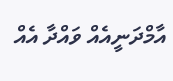އާމްދަނީއެއް ވައްދާ އެއް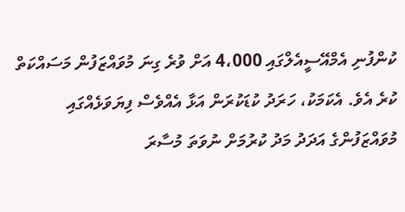ކުންފުނި އެމްއޭސީއެލްގައި 4،000 އަށް ވުރެ ގިނަ މުވައްޒަފުން މަސައްކަތް ކުރެ އެވެ. އެކަމަކު، ހަރަދު ކުޑަކުރަން އަޅާ އެއްވެސް ފިޔަވަޅެއްގައި މުވައްޒަފުންގެ އަދަދު މަދު ކުރުމަށް ނުވަތަ މުސާރަ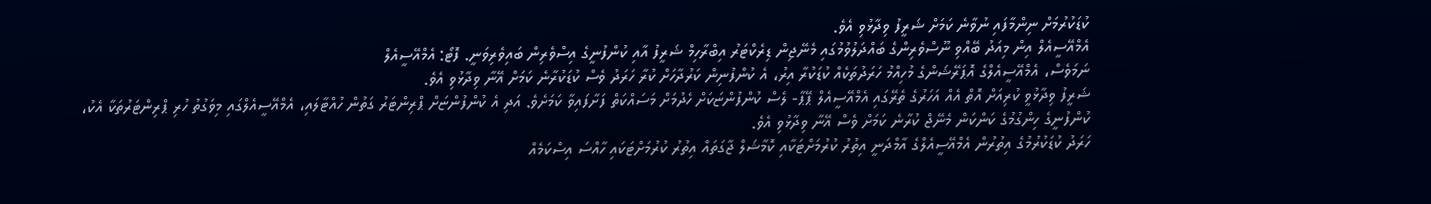ކުޑަކުރުމަށް ނިންމާފައި ނުވާނެ ކަމަށް ޝަރީފު ވިދާޅުވި އެވެ.
އެމްއޭސީއެލް އިން މިއަދު ބޭއްވި ނޫސްވެރިންގެ ބައްދަލުވުމުގައި މެނޭޖިން ޑިރެކްޓަރު އިބްރާހިމް ޝަރީފު އާއި ކުންފުނީގެ އިސްވެރިން ބައިވެރިވަނީ. ފޮޓޯ: އެމްއޭސީއެލް
ނަމަވެސް، އެމްއޭސީއެލްގެ އޮޕަރޭޝަންގެ މުހިއްމު ހަރަދުތަކެއް ކުޑަކުރާ އިރު، އެ ކުންފުނިން ކަރުދާހަށް ކުރާ ހަރަދު ވެސް ކުޑަކުރާނެ ކަމަށް އޭނާ ވިދާޅުވި އެވެ.
ޝަރީފު ވިދާޅުވީ ކުރިއަށް އޮތް އެއް އަހަރުގެ ތެރޭގައި އެމްއޭސީއެލް ޕޭޕާ- ލެސް ކުންފުންޏަކަށް ހެދުމަށް މަސައްކަތް ފަށާފައިވާ ކަމަށެވެ. އަދި އެ ކުންފުންޏަށް ޕްރިންޓަރު ގަތުން ހުއްޓާލައި، އެމްއޭސީއެލްގައި މިވަގުތު ހުރި ޕްރިންޓަރުތަކާ އެކު، ކުންފުނީގެ ހިންގުމުގެ ކަންކަން މެނޭޖް ކުރާނެ ކަމަށް ވެސް އޭނާ ވިދާޅުވި އެވެ.
ހަރަދު ކުޑަކުރުމުގެ އިތުރުން އެމްއޭސީއެލްގެ އާމްދަނީ އިތުރު ކުރުމަށްޓަކާއި ކޮމާޝަލް ޖާގަތައް އިތުރު ކުރުމަށްޓަކައި ހާއްސަ އިސްކަމެއް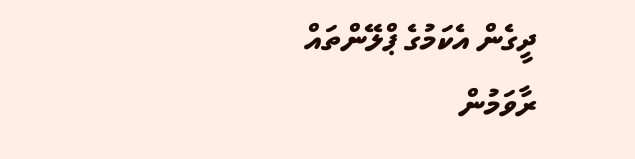ދީގެން އެކަމުގެ ޕްލޭންތައް ރާވަމުން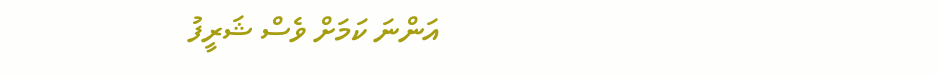އަންނަ ކަމަށް ވެސް ޝަރީފު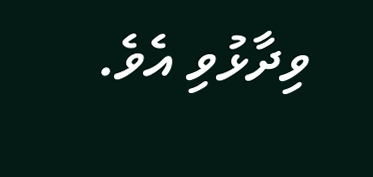ވިދާޅުވި އެވެ.